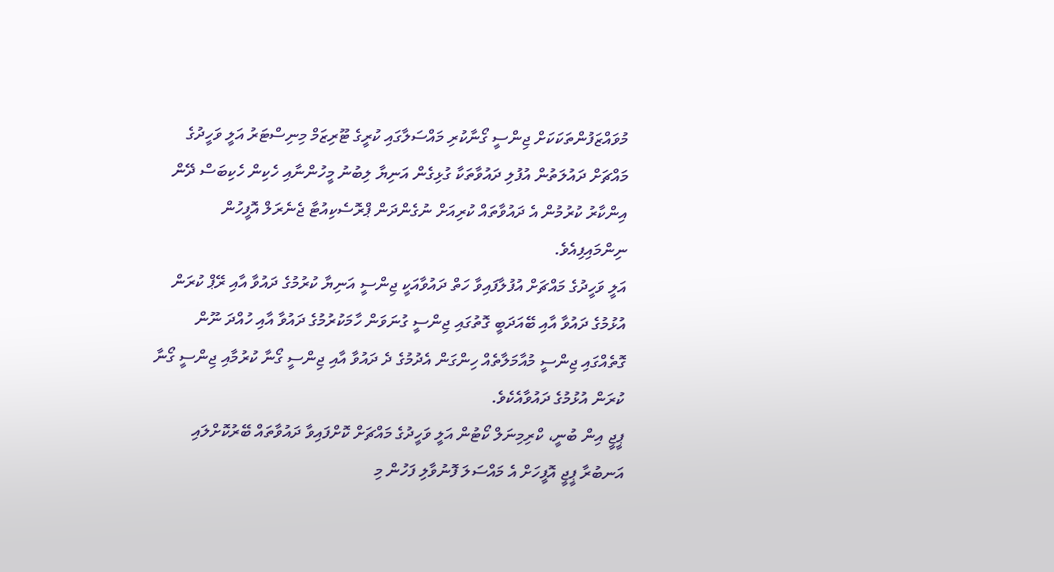މުވައްޒަފުންތަކަކަށް ޖިންސީ ގޯނާކުރި މައްސަލާގައި ކުރީގެ ޓޫރިޒަމް މިނިސްޓަރު އަލީ ވަހީދުގެ މައްޗަށް ދައުލަތުން އުފުލި ދައުވާތަކާ ގުޅިގެން އަނިޔާ ލިބުނު މީހުންނާއި ހެކިން ހެކިބަސް ދޭން އިންކާރު ކުރުމުން އެ ދައުވާތައް ކުރިއަށް ނުގެންދަން ޕްރޮސެކިއުޓާ ޖެނެރަލް އޮފީހުން ނިންމައިފިއެވެ.
އަލީ ވަހީދުގެ މައްޗަށް އުފުލާފައިވާ ހަތް ދައުވާއަކީ ޖިންސީ އަނިޔާ ކުރުމުގެ ދައުވާ އާއި ރޭޕް ކުރަން އުޅުމުގެ ދައުވާ އާއި ބޭއަދަބީ ގޮތުގައި ޖިންސީ ގުނަވަން ހާމަކުރުމުގެ ދައުވާ އާއި ހުއްދަ ނޫން ގޮތެއްގައި ޖިންސީ މުއާމަލާތެއް ހިންގަން އެދުމުގެ ދެ ދައުވާ އާއި ޖިންސީ ގޯނާ ކުރުމާއި ޖިންސީ ގޯނާ ކުރަން އުޅުމުގެ ދައުވާއެކެވެ.
ޕީޖީ އިން ބުނީ، ކްރިމިނަލް ކޯޓުން އަލީ ވަހީދުގެ މައްޗަށް ކޮށްފައިވާ ދައުވާތައް ބޭރުކޮށްލައި އަނބުރާ ޕީޖީ އޮފީހަށް އެ މައްސަލަ ފޮނުވާލި ފަހުން މި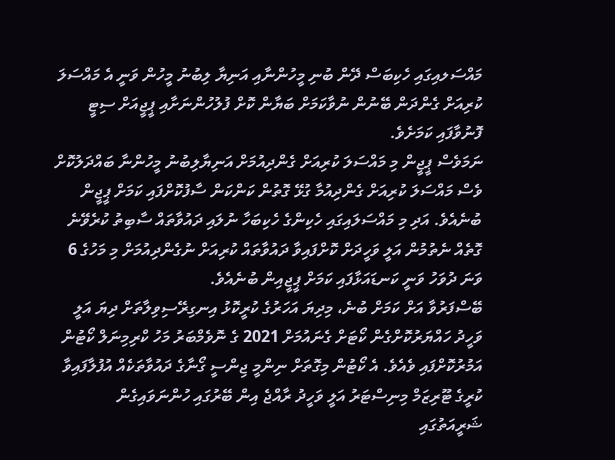މައްސަލއިގައި ހެކިބަސް ދޭން ބުނި މީހުންނާއި އަނިޔާ ލިބުނު މީހުން ވަނީ އެ މައްސަލަ ކުރިއަށް ގެންދަން ބޭނުން ނުވާކަމަށް ބަޔާން ކޮށް ފުލުހުންނަށާއި ޕީޖީއަށް ސިޓީ ފޮނުވާފައި ކަމަށެވެ.
ނަމަވެސް ޕީޖީން މި މައްސަލަ ކުރިއަށް ގެންދިއުމަށް އަނިޔާލިބުނު މީހުންނާ ބައްދަލުކޮށް ވެސް މައްސަލަ ކުރިއަށް ގެންދިއުމާ ގުޅޭ ގޮތުން ކަންކަން ސާފުކޮށްފައި ކަމަށް ޕީޖީން ބުނެއެވެ. އަދި މި މައްސަލައިގައި ހެކިންގެ ހެކިބަހާ ނުލައި ދައުވާތައް ސާބިތު ކުރެވޭނެ ގޮތެއް ނެތުމުން އަލީ ވަހީދަށް ކޮށްފައިވާ ދައުވާތައް ކުރިއަށް ނުގެންދިއުމަށް މި މަހުގެ 6 ވަނަ ދުވަހު ވަނީ ކަނޑައަޅާފައި ކަމަށް ޕީޖީއިން ބުނެއެވެ.
ބޭސްފަރުވާ އަށް ކަމަށް ބުނެ، މިދިޔަ އަހަރުގެ ކުރީކޮޅު އިނގިރޭސިވިލާތަށް ދިޔަ އަލީ ވަހީދު ހައްޔަރުކޮށްގެން ކޯޓަށް ގެނައުމަށް 2021 ގެ ނޮވެމްބަރު މަހު ކްރިމިނަލް ކޯޓުން އަމުރުކޮށްފައި ވެއެވެ. އެ ކޯޓުން މިގޮތަށް ނިންމީ ޖިންސީ ގޯނާގެ ދައުވާތަކެއް އުފުލާފައިވާ ކުރީގެ ޓޫރިޒަމް މިނިސްޓަރު އަލީ ވަހީދު ރާއްޖެ އިން ބޭރުގައި ހުންނަވައިގެން ޝަރީއަތުގައި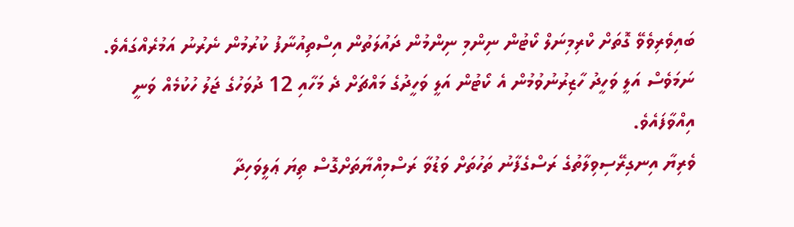ބައިވެރިވެވޭ ގޮތަށް ކްރިމިނަލް ކޯޓުން ނިންމި ނިންމުން ދައުލަތުން އިސްތިއުނާފު ކުރުމުން ނެރުނު އަމުރެއްގައެވެ.
ނަމަވެސް އަލީ ވަހީދު ހާޒިރުނުވުމުން އެ ކޯޓުން އަލީ ވަހީދުގެ މައްޗަށް ދެ މަހާއި 12 ދުވަހުގެ ޖަލު ހުކުމެއް ވަނީ އިއްވާފައެވެ.
ވެރިޔާ އިނގިރޭސިވިލާތުގެ ރަސްގެފާނު ތަހުތަށް ވަޑުވާ ރަސްމިއްޔާތަށްގޮސް ތިޔަ ޢަލީވަހިދާ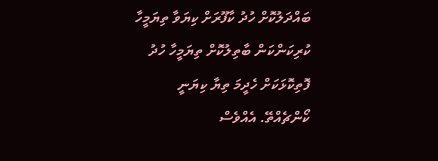ބައްދަލުކޮށް ހުދު ކާފޫރަށް ކިޔަވާ ތިޔަމީހާ ކުރިކަންކަން ބާތިލުކޮށް ތިޔަމީހާ ހުދު ފޮތިކޮޅަކަށް ހެދީމަ ތިޔާ ކިޔަނީ ކޯންޗެއްތޭ. އެއްވެސް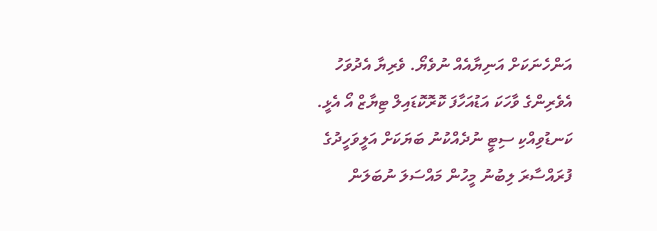އަންހެނަކަށް އަނިޔާއެއް ނުވެޔޯ. ވެރިޔާ އެދުވަހު އެވެރިންގެ ވާހަކަ އަޑުއަހާފަ ކޮރޮކޮޑައިލް ޓިޔާޒް އޯ އެޅީ. ކަނޑުވިއްކި ސިޓީ ނުދެއްކުނު ބަޔަކަށް އަލީވަހީދުގެ ފުރައްސާރަ ލިބުނު މީހުން މައްސަލަ ނުބަލަން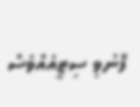ފޮނުވި ސިޓީއެއްވެސް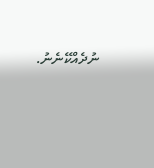ނުދެއްކޭނެނު.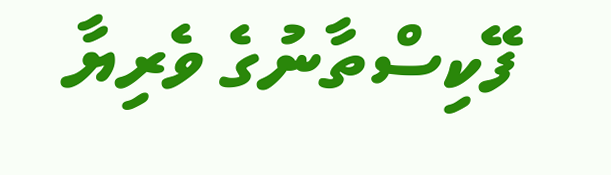ފޭކިސްތާނުގެ ވެރިޔާ